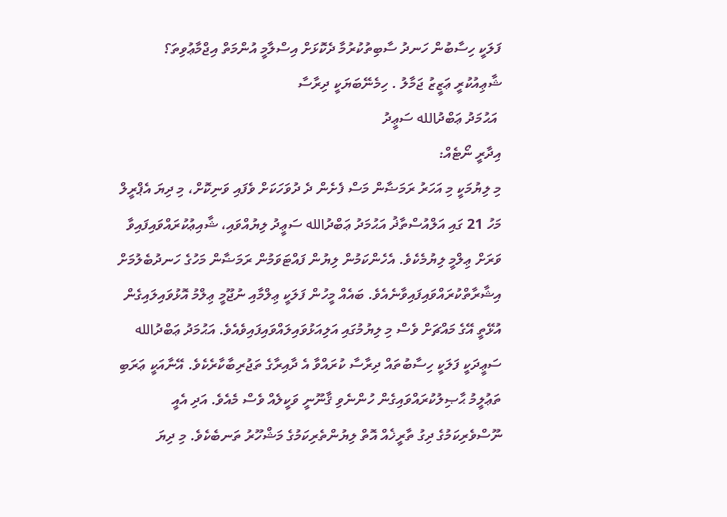ފަލަކީ ހިސާބުން ހަނދު ސާބިތުކުރުމާ ދެކޮޅަށް އިސްލާމީ އުންމަތް އިޖްމާޢުވިތަ؟
ޝާޢިއުކުރީ ޢަޒީޒު ޖަމާލު . ހިމެނޭބަޔަކީ ދިރާސާ
 އަޙުމަދު ޢަބްދުالله ސަޢީދު
އިދާރީ ނޯޓެއް:
މި ލިޔުމަކީ މި އަހަރު ރަމަޟާން މަސް ފެށެން ދެ ދުވަހަކަށް ވެފައި ވަނިކޮށް، މި ދިޔަ އެޕްރީލް މަހު 21 ގައި އަލްއުސްތާޛު އަޙުމަދު ޢަބްދުالله ސަޢީދު ލިޔުއްވައި، ޝާއިޢުކުރައްވައިފައިވާ ވަރަށް ޢިލްމީ ލިޔުމެކެވެ. އެހެންކަމުން ލިޔުން ފައްޓަވަމުން ރަމަޟާން މަހުގެ ހަނދުބެލުމަށް އިޝާރާތްކުރައްވައިފައިވާނެއެވެ. ބައެއް މީހުން ފަލަކީ ޢިލްމާއި ނުޖޫމީ ޢިލްމު އޮޅުވައިލައިގެން އުޅޭތީ އޭގެ މައްޗަށް ވެސް މި ލިޔުމުގައި އަލިއަޅުވައިލައްވައިފައިވެއެވެ. އަޙުމަދު ޢަބްދުالله ސަޢީދަކީ ފަލަކީ ހިސާބުތައް ދިރާސާ ކުރައްވާ އެ ދާއިރާގެ ތަޖުރިބާކާރެކެވެ. އޭނާއަކީ ޢަރަބި ތަޢުލީމު ޙާޞިލުކުރައްވައިގެން ހުންނެވި ޤާނޫނީ ވަކީލެއް ވެސް މެއެވެ. އަދި އެއީ ނޫސްވެރިކަމުގެ ދިގު ތާރީޚެއް އޮތް ލިޔުންތެރިކަމުގެ މަޝްހޫރު ތަނބެކެވެ. މި ދިޔަ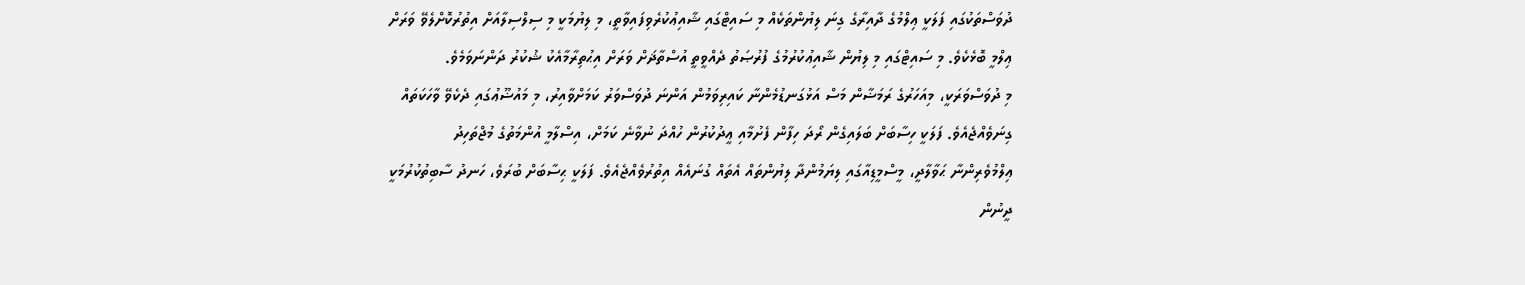ދުވަސްތަކުގައި ފަލަކީ ޢިލްމުގެ ދާއިރާގެ ގިނަ ލިޔުންތަކެއް މި ސައިޓްގައި ޝާއިޢުކުރެވިފައިވާތީ، މި ލިޔުމަކީ މި ސިލްސިލާއަށް އިތުރުކޮށްލެވޭ ވަރަށް ޢިލްމީ ބޮޅެކެވެ. މި ސައިޓްގައި މި ލިޔުން ޝާއިޢުކުރުމުގެ ފުރުޞަތު ދެއްވީތީ އުސްތާޛަށް ވަރަށް އިޙުތިރާމާއެކު ޝުކުރު ދަންނަވަމެވެ.
މި ދުވަސްވަރަކީ، މިއަހަރުގެ ރަމަޟާން މަސް އަޅުގަނޑުމެންނާ ކައިރިވަމުން އަންނަ ދުވަސްވަރު ކަމަށްވާއިރު، މި މައުޟޫޢުގައި ދެކެވޭ ވާހަކަތައް ގިނަވެއްޖެއެވެ. ފަލަކީ ހިސާބަށް ބަލައިގެން ރޯދަ ހިފާން ފެށުމާއި ޢީދުކުރުން ހުއްދަ ނުވާނެ ކަމަށް، އިސްލާމީ އުންމަތުގެ މުޖްތަހިދު ޢިލްމުވެރިންނާ ޙަވާލާދީ، މީސްމީޑިއާގައި ލިޔަމުންދާ ލިޔުންތައް އެތައް ގުނައެއް އިތުރުވެއްޖެއެވެ. ފަލަކީ ޙިސާބަށް ބުރަވެ، ހަނދު ސާބިތުކުރުމަކީ ދީނުން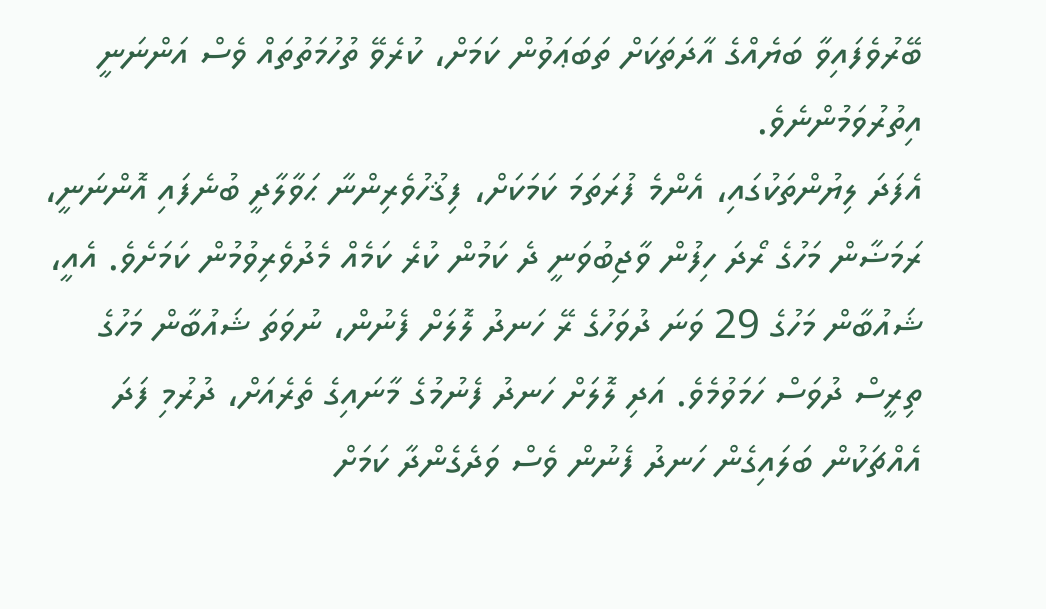ބޭރުވެފައިވާ ބަޔެއްގެ އާދަތަކަށް ތަބަޢަވުން ކަމަށް، ކުރެވޭ ތުހުމަތުތައް ވެސް އަންނަނީ އިތުރުވަމުންނެވެ.
އެފަދަ ލިޔުންތަކުގައި، އެންމެ ފުރަތަމަ ކަމަކަށް، ފިޤުހުވެރިންނާ ޙަވާލާދީ ބުނެފައި އޮންނަނީ، ރަމަޟާން މަހުގެ ރޯދަ ހިފުން ވާޖިބުވަނީ ދެ ކަމުން ކުރެ ކަމެއް މެދުވެރިވުމުން ކަމަށެވެ. އެއީ، ޝައުބާން މަހުގެ 29 ވަނަ ދުވަހުގެ ރޭ ހަނދު ލޮލަށް ފެނުން، ނުވަތަ ޝައުބާން މަހުގެ ތިރީސް ދުވަސް ހަމަވުމެވެ. އަދި ލޮލަށް ހަނދު ފެނުމުގެ މާނައިގެ ތެރެއަށް، ދުރުމި ފަދަ އެއްޗަކުން ބަލައިގެން ހަނދު ފެނުން ވެސް ވަދެގެންދާ ކަމަށް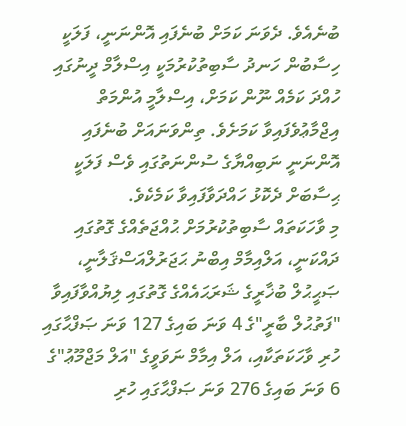ބުނެއެވެ. ދެވަނަ ކަމަށް ބުނެފައި އޮންނަނީ، ފަލަކީ ހިސާބުން ހަނދު ސާބިތުކުރުމަކީ އިސްލާމް ދީނުގައި ހުއްދަ ކަމެއް ނޫން ކަމަށް، އިސްލާމީ އުންމަތް އިޖްމާޢުވެފައިވާ ކަމަށެވެ. ތިންވަނައަށް ބުނެފައި އޮންނަނީ ނަބިއްޔާގެ ސުންނަތުގައި ވެސް ފަލަކީ ޙިސާބަށް ދެކޮޅު ހައްދަވާފައިވާ ކަމެކެވެ.
މި ވާހަކަތައް ސާބިތުކުރުމަށް ޙުއްޖަތެއްގެ ގޮތުގައި ދައްކަނީ، އަލްއިމާމް އިބްނު ޙަޖަރުލްއަސްޤަލާނީ، ޞަޙީޙުލް ބުޚާރީގެ ޝަރަޙައެއްގެ ގޮތުގައި ލިޔުއްވާފައިވާ "ފަތުޙުލް ބާރީ"ގެ 4 ވަނަ ބައިގެ 127 ވަނަ ޞަފްޙާގައި ހުރި ވާހަކަތަކާއި، އަލް އިމާމް ނަވަވީގެ "އަލް މަޖްމޫޢު"ގެ 6 ވަނަ ބައިގެ 276 ވަނަ ޞަފްޙާގައި ހުރި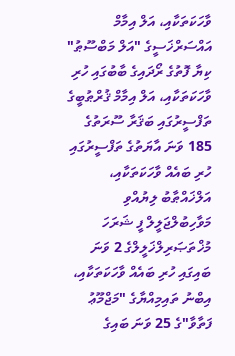ވާހަކަތަކާއި، އަލް އިމާމް އައްސަރްޚަސީގެ "އަލް މަބްސޫޠު" ކިޔާ ފޮތުގެ ރޯދައިގެ ބާބުގައި ހުރި ވާހަކަތަކާއި، އަލް އިމާމް ޤުރްޠުބީގެ ތަފްސީރުގައި ބަޤަރާ ސޫރަތުގެ 185 ވަނަ އާޔަތުގެ ތަފްސީރުގައި ހުރި ބައެއް ވާހަކަތަކާއި، އަލްޚައްޠާބު ލިޔުއްވި މަވާހިބުލްޖަލީލް ފީ ޝަރަހަ މުޚްތަޞަރިލްޚަލީލްގެ 2 ވަނަ ބައިގައި ހުރި ބައެއް ވާހަކަތަކާއި، އިބްނު ތައިމިއްޔާގެ "މަޖްމޫޢު ފަތާވާ"ގެ 25 ވަނަ ބައިގެ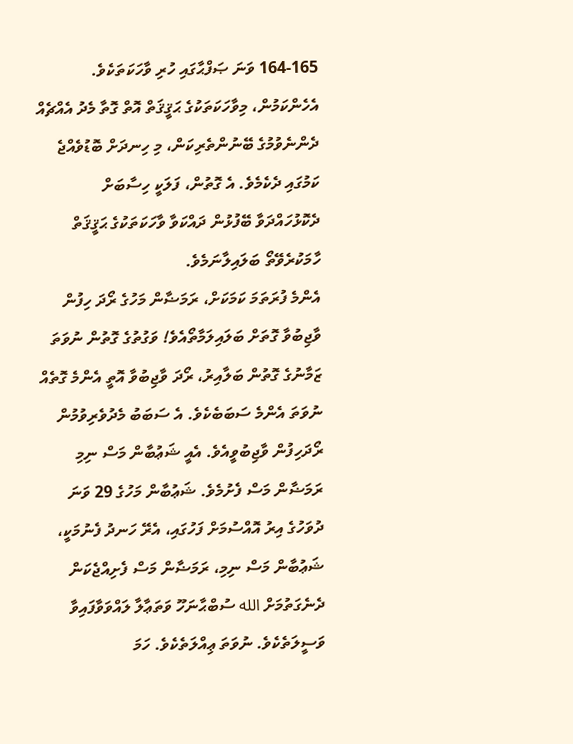164-165 ވަނަ ޞަފްޙާގައި ހުރި ވާހަކަތަކެވެ.
އެހެންކަމުން، މިވާހަކަތަކުގެ ޙަޤީޤަތް އޮތް ގޮތާ މެދު އެއްޗެއް ދެންނެވުމުގެ ބޭނުންތެރިކަން، މި ހިނދަށް ބޮޑުވެއްޖެ ކަމުގައި ދެކެމެވެ. އެ ގޮތުން، ފަލަކީ ހިސާބަށް ދެކޮޅުހައްދަވާ ބޭފުޅުން ދައްކަވާ ވާހަކަތަކުގެ ޙަޤީޤަތް ހާމަކުރެވޭތޯ ބަލައިލާނަމެވެ.
އެންމެ ފުރަތަމަ ކަމަކަށް، ރަމަޟާން މަހުގެ ރޯދަ ހިފުން ވާޖިބުވާ ގޮތަށް ބަލައިލަމާތޯއެވެ! ވަގުތުގެ ގޮތުން ނުވަތަ ޒަމާނުގެ ގޮތުން ބަލާއިރު، ރޯދަ ވާޖިބުވާ އޮތީ އެންމެ ގޮތެއް ނުވަތަ އެންމެ ސަބަބެކެވެ. އެ ސަބަބު މެދުވެރިވުމުން ރޯދަހިފުން ވާޖިބުވީއެވެ. އެއީ ޝަޢުބާން މަސް ނިމި ރަމަޟާން މަސް ފެށުމެވެ. ޝަޢުބާން މަހުގެ 29 ވަނަ ދުވަހުގެ އިރު އޮއްސުމަށް ފަހުގައި، އެރޭ ހަނދު ފެނުމަކީ، ޝަޢުބާން މަސް ނިމި، ރަމަޟާން މަސް ފެށިއްޖެކަން ދެނެގަތުމަށް الله ސުބްޙާނަހޫ ވަތަޢާލާ ލައްވަވާފައިވާ ވަސީލަތެކެވެ. ނުވަތަ ޢިއްލަތެކެވެ. ހަމަ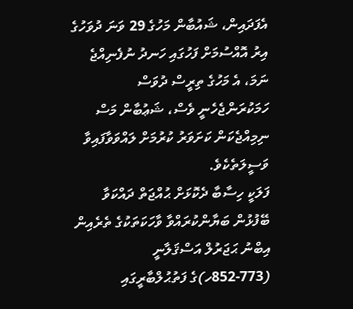އެފަދައިން، ޝައުބާން މަހުގެ 29 ވަނަ ދުވަހުގެ އިރު އޮއްސުމަށް ފަހުގައި ހަނދު ނުފެނިއްޖެ ނަމަ، އެ މަހުގެ ތިރީސް ދުވަސް ހަމަކުރަންޖެހެނީ ވެސް، ޝަޢުބާން މަސް ނިމިއްޖެކަން ކަށަވަރު ކުރުމަށް ލައްވަވާފައިވާ ވަސީލަތެކެވެ.
ފަލަކީ ހިސާބާ ދެކޮޅަށް ޙުއްޖަތް ދައްކަވާ ބޭފުޅުން ބަޔާންކުރައްވާ ވާހަކަތަކުގެ ތެރެއިން އިބްނު ޙަޖަރުލް އަސްޤަލާނީ (773-852ހ)ގެ ފަތުޙުލްބާރީގައި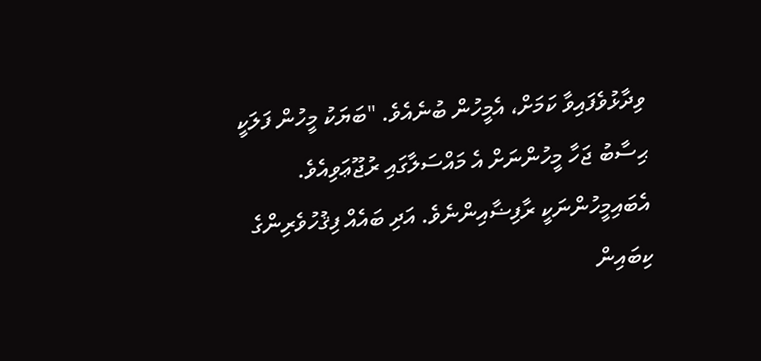ވިދާޅުވެފައިވާ ކަމަށް، އެމީހުން ބުނެއެވެ. "ބަޔަކު މީހުން ފަލަކީ ޙިސާބު ޖަހާ މީހުންނަށް އެ މައްސަލާގައި ރުޖޫޢަވިއެވެ. އެބައިމީހުންނަކީ ރާފިޟާއިންނެވެ. އަދި ބައެއް ފިޤުހުވެރިންގެ ކިބައިން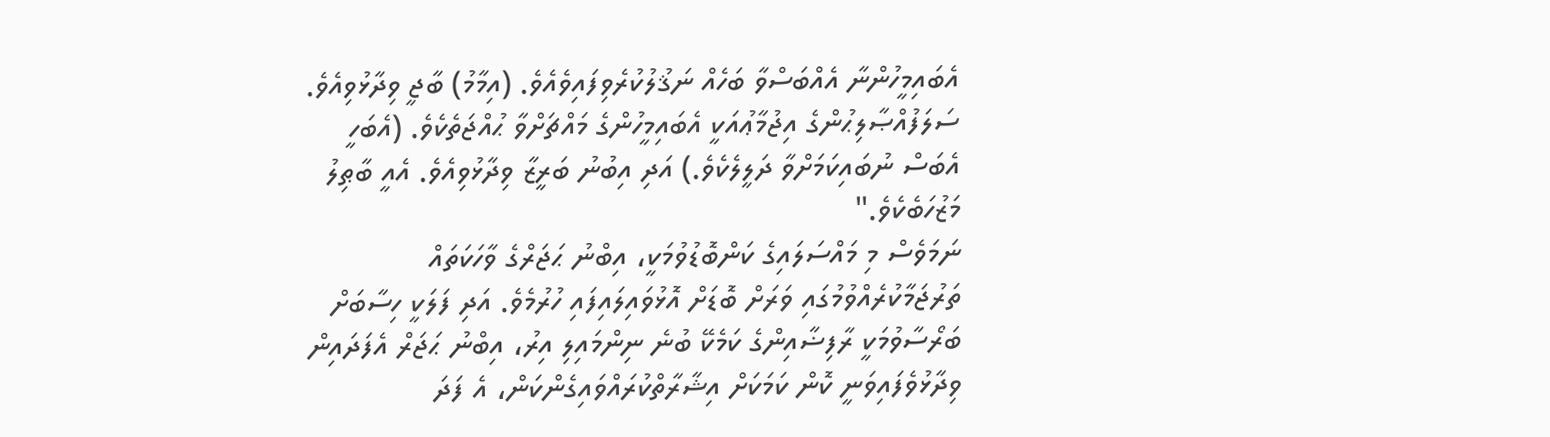އެބައިމީހުންނާ އެއްބަސްވާ ބަހެއް ނަޤުލުކުރެވިފައިވެއެވެ. (އިމާމު) ބާޖީ ވިދާޅުވިއެވެ. ސަލަފުއްޞާލިޙުންގެ އިޖުމާޢުއަކީ އެބައިމީހުންގެ މައްޗަށްވާ ޙުއްޖަތެކެވެ. (އެބަހީ އެބަސް ނުބައިކަމަށްވާ ދަލީލެކެވެ.) އަދި އިބުނު ބަރީޒާ ވިދާޅުވިއެވެ. އެއީ ބާޠިލު މަޒުހަބެކެވެ."
ނަމަވެސް މި މައްސަލައިގެ ކަންބޮޑުވުމަކީ، އިބްނު ޙަޖަރްގެ ވާހަކަތައް ތަރުޖަމާކުރެއްވުމުގައި ވަރަށް ބޮޑަށް އޮޅުވައިލައިފައި ހުރުމެވެ. އަދި ފަލަކީ ހިސާބަށް ބަރޯސާވުމަކީ ރާފިޟާއިންގެ ކަމެކޭ ބުނެ ނިންމައިލި އިރު، އިބްނު ޙަޖަރް އެފަދައިން ވިދާޅުވެފައިވަނީ ކޮން ކަމަކަށް އިޝާރާތްކުރައްވައިގެންކަން، އެ ފަދަ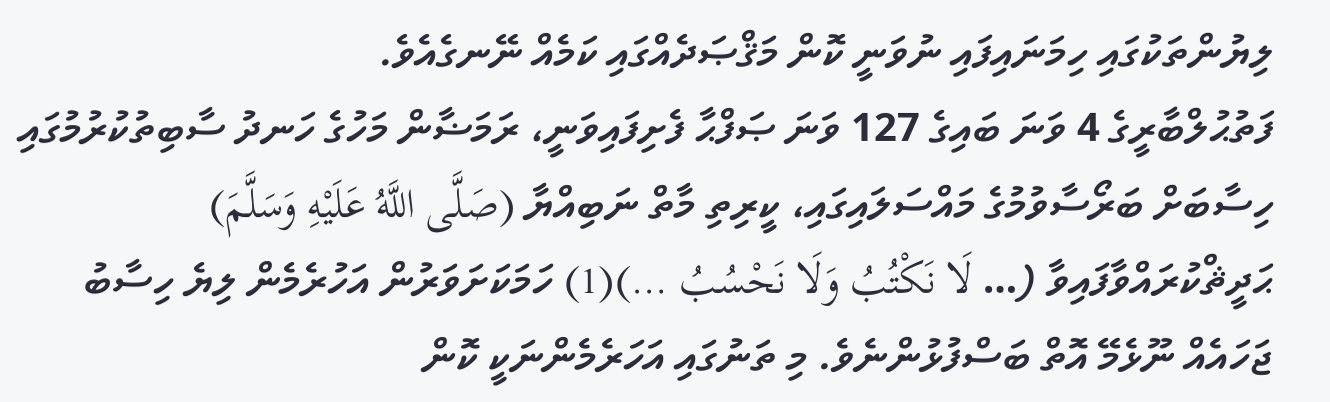ލިޔުންތަކުގައި ހިމަނައިފައި ނުވަނީ ކޮން މަޤްޞަދެއްގައި ކަމެއް ނޭނގެއެވެ.
ފަތުޙުލްބާރީގެ 4 ވަނަ ބައިގެ 127 ވަނަ ޞަފްޙާ ފެށިފައިވަނީ، ރަމަޟާން މަހުގެ ހަނދު ސާބިތުކުރުމުގައި ހިސާބަށް ބަރޯސާވުމުގެ މައްސަލައިގައި، ކީރިތި މާތް ނަބިއްޔާ (صَلَّى اللَّهُ عَلَيْهِ وَسَلَّمَ) ޙަދީޘްކުރައްވާފައިވާ (… لَا نَكْتُبُ وَلَا نَحْسُبُ …)(1) ހަމަކަށަވަރުން އަހުރެމެން ލިޔެ ހިސާބު ޖަހައެއް ނޫޅެމޭ އޮތް ބަސްފުޅުންނެވެ. މި ތަނުގައި އަހަރެމެންނަކީ ކޮން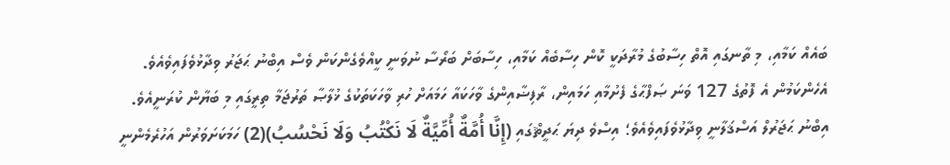ބައެއް ކަމާއި، މި ތާނގައި އޮތް ހިސާބުގެ މުރާދަކީ ކޮން ހިސާބެއް ކަމާއި، ހިސާބަށް ބަރޯސާ ނުވަނީ ކީއްވެގެންކަން ވެސް އިބްނު ޙަޖަރު ވިދާޅުވެފައިވެއެވެ. އެހެންކަމުން އެ ފޮތުގެ 127 ވަނަ ޞަފްޙާގެ ފެށުމާއި ހަމައިން، ރާފިޟާއިންގެ ވާހަކައާ ހަމައަށް ހުރި ވާހަކަތަކުގެ ޚުލާޞާ ތަރުޖަމާ ތިރީގައި މި ބަޔާން ކުރަނީއެވެ.
އިބްނު ޙަޖަރުލް އަސްޤަލާނީ ވިދާޅުވެފައިވެއެވެ؛ އިސްވެ ދިޔަ ޙަދީޘްގައި (إِنَّا أُمَّةٌ أُمِّيَّةٌ لَا نَكْتُبُ وَلَا نَحْسُبُ)(2) ހަމަކަށަވަރުން އަހުރެމެންނީ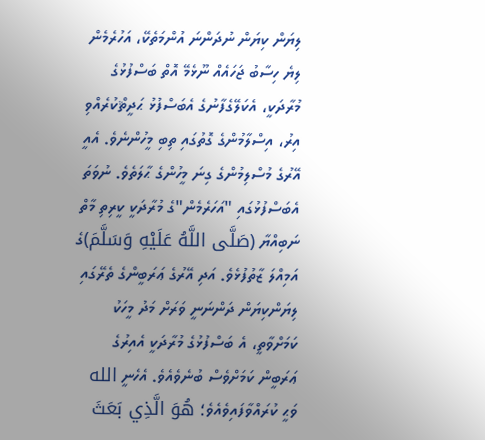ލިޔަން ކިޔަން ނުދަންނަ އުންމަތެކޭ، އަހުރެމެން ލިޔެ ހިސާބު ޖަހައެއް ނޫޅެމޭ އޮތް ބަސްފުޅުގެ މުރާދަކީ، އެކަލޭގެފާނުގެ އެބަސްފުޅު ޙަދީޘްކުރެއްވި އިރު، އިސްލާމުންގެ ގޮތުގައި ތިބި މީހުންނެވެ. އެއީ އޭރުގެ މުސްލިމުންގެ ގިނަ މީހުންގެ ޙާލަތެވެ. ނުވަތަ އެބަސްފުޅުގައި "އަހަރެމެން"ގެ މުރާދަކީ ކީރިތި މާތް ނަބިއްޔާ (صَلَّى اللَّهُ عَلَيْهِ وَسَلَّمَ)ގެ އަމިއްލަ ޒާތުފުޅެވެ. އަދި އޭރުގެ ޢަރަބީންގެ ތެރޭގައި ލިޔަންކިޔަން ދަންނަނީ ވަރަށް މަދު މީހަކު ކަމަށްވާތީ، އެ ބަސްފުޅުގެ މުރާދަކީ އެއިރުގެ ޢަރަބީން ކަމަށްވެސް ބުނެވެއެވެ. އެހެނީ الله ވަޙީ ކުރައްވާފައިވެއެވެ؛ هُوَ الَّذِي بَعَثَ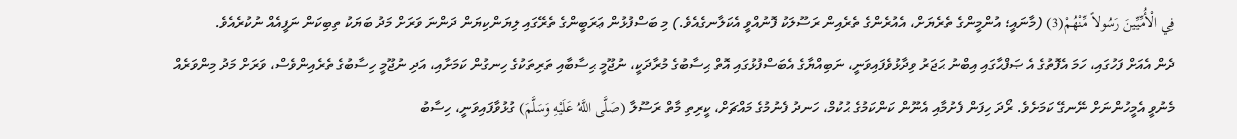فِي الْأُمِّيِّينَ رَسُولاً مِّنْهُمْ(3) (މާނައީ؛ އުންމީންގެ ތެރެޔަށް، އެއުރެންގެ ތެރެއިން ރަސޫލަކު ފޮނުއްވީ އެކަލާނގެއެވެ.) މި ބަސްފުޅުން ޢަރަބީންގެ ތެރޭގައި ލިޔަންކިޔަން ދަންނަ ވަރަށް މަދު ބަޔަކު ތިބިކަން ނަފީއެއް ނުކުރެއެވެ.
ދެން އެއަށް ފަހުގައި، ހަމަ އެފޮތުގެ އެ ޞަފްޙާގައި އިބްނު ޙަޖަރު ވިދާޅުވެފައިވަނީ، ނަބިއްޔާގެ އެބަސްފުޅުގައި އޮތް ޙިސާބުގެ މުރާދަކީ، ނުޖޫމީ ޙިސާބާއި ތަރިތަކުގެ ހިނގުން ކަމަށާއި، އަދި ނުޖޫމީ ހިސާބުގެ ތެރެއިންވެސް، ވަރަށް މަދު މިންވަރެއް މެނުވީ އެމީހުންނަށް ނޭނގޭ ކަމަށެވެ. ރޯދަ ހިފަން ފެށުމާއި އެނޫން ކަންކަމުގެ ޙުކުމް، ހަނދު ފެނުމުގެ މައްޗަށް، ކީރިތި މާތް ރަސޫލާ (صَلَّى اللَّهُ عَلَيْهِ وَسَلَّمَ) ގުޅުވާފައިވަނީ، ހިސާބު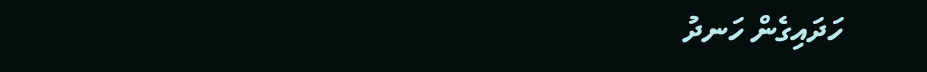ހަދައިގެން ހަނދު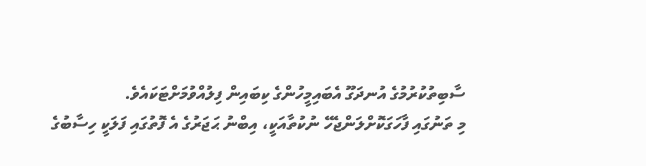ސާބިތުކުރުމުގެ އުނދަގޫ އެބައިމީހުންގެ ކިބައިން ފިލުއްވުމަށްޓަކައެވެ.
މި ތަނުގައި ފާހަގަކޮށްލަންޖެހޭ ނުކުތާއަކީ، އިބްނު ޙަޖަރުގެ އެ ފޮތުގައި ފަލަކީ ހިސާބުގެ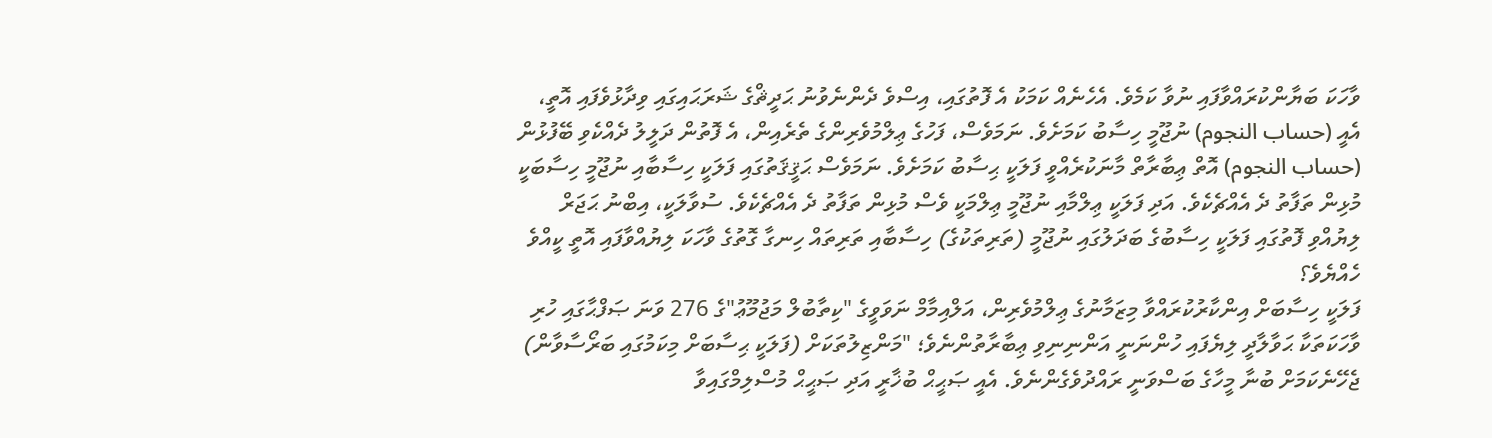ވާހަކަ ބަޔާންކުރައްވާފައި ނުވާ ކަމެވެ. އެހެނެއް ކަމަކު އެ ފޮތުގައި، އިސްވެ ދެންނެވުނު ޙަދީޘްގެ ޝަރަޙައިގައި ވިދާޅުވެފައި އޮތީ، އެއީ (حساب النجوم) ނުޖޫމީ ހިސާބު ކަމަށެވެ. ނަމަވެސް، ފަހުގެ ޢިލްމުވެރިންގެ ތެރެއިން، އެ ފޮތުން ދަލީލު ދެއްކެވި ބޭފުޅުން (حساب النجوم) އޮތް ޢިބާރާތް މާނަކުރެއްވީ ފަލަކީ ޙިސާބު ކަމަށެވެ. ނަމަވެސް ޙަޤީޤަތުގައި ފަލަކީ ހިސާބާއި ނުޖޫމީ ހިސާބަކީ މުޅިން ތަފާތު ދެ އެއްޗެކެވެ. އަދި ފަލަކީ ޢިލްމާއި ނުޖޫމީ ޢިލްމަކީ ވެސް މުޅިން ތަފާތު ދެ އެއްޗެކެވެ. ސުވާލަކީ، އިބްނު ޙަޖަރް ލިޔުއްވި ފޮތުގައި ފަލަކީ ހިސާބުގެ ބަދަލުގައި ނުޖޫމީ (ތަރިތަކުގެ) ހިސާބާއި ތަރިތައް ހިނގާ ގޮތުގެ ވާހަކަ ލިޔުއްވާފައި އޮތީ ކީއްވެ ހެއްޔެވެ؟
ފަލަކީ ހިސާބަށް އިންކާރުކުރައްވާ މިޒަމާނުގެ ޢިލްމުވެރިން، އަލްއިމާމް ނަވަވީގެ "ކިތާބުލް މަޖުމޫޢު"ގެ 276 ވަނަ ޞަފްޙާގައި ހުރި ވާހަކަތަކާ ޙަވާލާދީ ލިޔެފައި ހުންނަނީ އަންނިނިވި ޢިބާރާތުންނެވެ؛ "މަންޒިލުތަކަށް (ފަލަކީ ޙިސާބަށް މިކަމުގައި ބަރޯސާވާން) ޖެހޭނެކަމަށް ބުނާ މީހާގެ ބަސްވަނީ ރައްދުވެގެންނެވެ. އެއީ ޞަޙީޙް ބުޚާރީ އަދި ޞަޙީޙް މުސްލިމްގައިވާ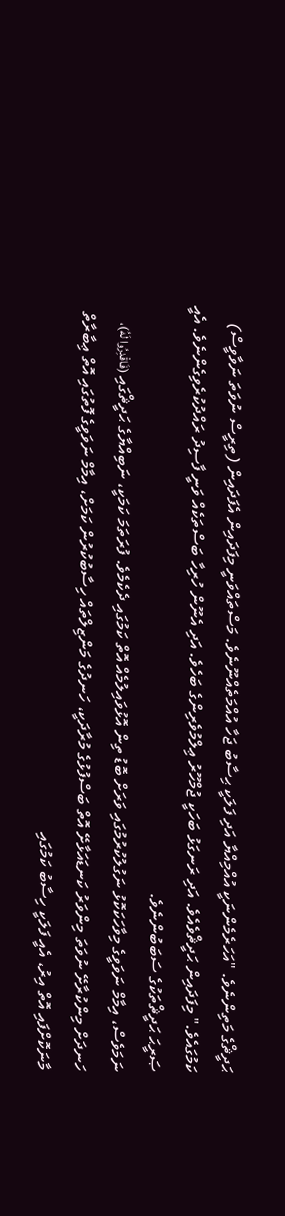ޙަދީޘްގެ މަތިންނެވެ. "އަހަރެމެންނަކީ އުއްމިއްޔާ އަދި ފަލަކީ ޙިސާބު ޖަހާ އުއްމަތެއްނޫނެވެ. މަސްތައްވަނީ މިފަދައިން އެފަދައިން (ތިރީސް ނުވަތަ ނަވާވީސް) ކަމުގައެވެ." މިފަދައިން ޙަދީޘްވެއެވެ. އަދި ރަނގަޅު ބަހަކީ ޖުމްހޫރު ޢިލްމުވެރިންގެ ބަހެވެ. އަދި އެނޫން ހުރިހާ ބަސްތަކެއް ވަނީ ފާސިދު ރައްދުކުރެވިގެންނެވެ. އެއީ ޞަރީޙަ ޙަދީޘްތަކުގެ ސަބަބުންނެވެ.
ނަމަވެސް، އިމާމް ނަވަވީގެ މިވާހަކަކޮޅު ނަގުލުކުރުމުގައި ވަރަށް ބޮޑު ތިން އޮޅުވައިލުމެއް އޮތް ކަމުގައި ދެކެމެވެ. ފުރަތަމަ ކަމަކީ، ނަބިއްޔާގެ ޙަދީޘްގައި (فَاقْدِرُوا لَهُ)، ހަނދަށް މިންކުރާށޭ ނުވަތަ މިންވަރު ކަނޑައަޅާށޭ އޮތް ބަސްފުޅުގެ މުރާދަކީ، ހަނދުގެ މަންޒިލްތައް ހިސާބުކުރުން ކަމަށް، އިމާމް ނަވަވީގެ ފޮތުގައި އޮތް ޢިބާރާތް މާނަކޮށްފައި އޮތް އިރު، އެއީ ފަލަކީ ހިސާބު ކަމުގައި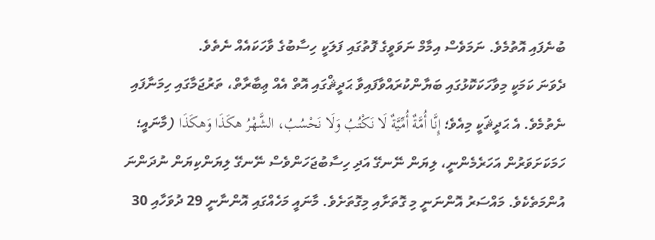ބުނެފައި އޮތުމެވެ. ނަމަވެސް އިމާމް ނަވަވީގެ ފޮތުގައި ފަލަކީ ހިސާބުގެ ވާހަކައެއް ނެތެވެ.
ދެވަނަ ކަމަކީ މިވާހަކަކޮޅުގައި ބަޔާންކުރައްވާފައިވާ ޙަދީޘްގައި އޮތް އެއް ޢިބާރާތް، ތަރުޖަމާގައި ހިމަނާފައި ނެތުމެވެ. އެ ޙަދީޘަކީ މިއެވެ؛ إِنَّا أُمَّةٌ أُمِّيَّةٌ لَا نَكْتُبُ وَلَا نَحْسُبُ، الشَّهْرُ هكَذَا وَهكَذَا (މާނައީ؛ ހަމަކަށަވަރުން އަހަރެމެންނީ، ލިޔަން ނޭނގޭ އަދި ހިސާބުޖަހަންވެސް ނޭނގޭ ލިޔަންކިޔަން ނުދަންނަ އުންމަތެކެވެ. މައްސަރު އޮންނަނީ މި ގޮތަށާއި މިގޮތަށެވެ. މާނައީ މަހެއްގައި އޮންނާނީ 29 ދުވަހާއި 30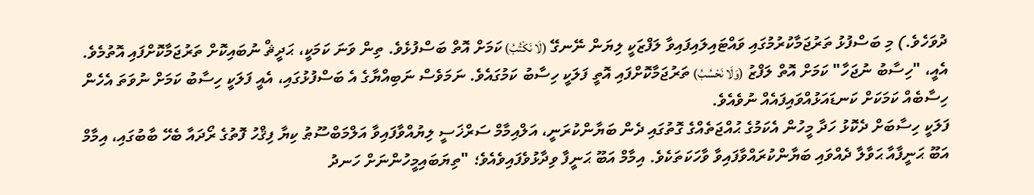ދުވަހެވެ.) މި ބަސްފުޅު ތަރުޖަމާކުރުމުގައި ވައްޓައިލައިފައިވާ ލަފްޒަކީ ލިޔަން ނޭނގޭ (لَا نَكْتُبُ) ކަމަށް އޮތް ބަސްފުޅެވެ. ތިން ވަނަ ކަމަކީ، ޙަދީޘް ނުބައިކޮށް ތަރުޖަމާކޮށްފައި އޮތުމެވެ. އެއީ، "ހިސާބު ނުޖަހާ" ކަމަށް އޮތް ލަފްޒު (وَلَا نَحْسُبُ) ތަރުޖަމާކޮށްފައި އޮތީ ފަލަކީ ހިސާބު ކަމުގައެވެ. ނަމަވެސް ނަބިއްޔާގެ އެ ބަސްފުޅުގައި، އެއީ ފަލަކީ ހިސާބު ކަމަށް ނުވަތަ އެހެން ހިސާބެއް ކަމަކަށް ކަނޑައަޅުއްވައިފައެއް ނުވެއެވެ.
ފަލަކީ ހިސާބަށް ދެކޮޅު ހަދާ މީހުން އެކަމުގެ ޙުއްޖަތެއްގެ ގޮތުގައި ދެން ބަޔާންކުރަނީ، އަލްއިމާމް ސަރްޚަސީ ލިޔުއްވާފައިވާ އަލްމަބްސޫޠު ކިޔާ ފިޤްހު ފޮތުގެ ރޯދައާ ބެހޭ ބާބުގައި، އިމާމް އަބޫ ޙަނީފާއާ ޙަވާލާ ދެއްވައި ބަޔާންކުރައްވާފައިވާ ވާހަކަތަކެވެ. އިމާމް އަބޫ ޙަނީފާ ވިދާޅުވެފައިވެއެވެ؛ "ތިޔަބައިމީހުންނަށް ހަނދު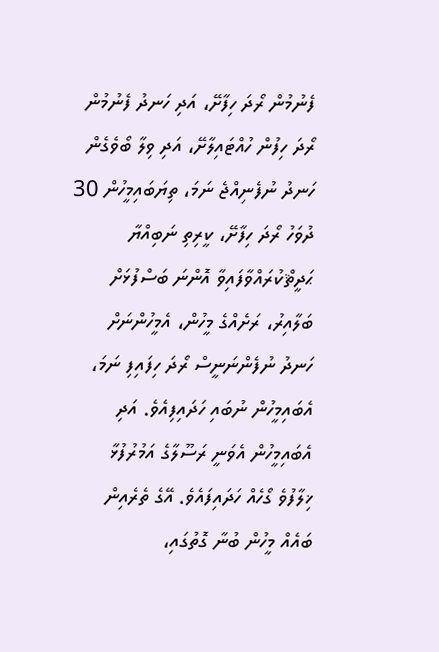ފެނުމުން ރޯދަ ހިފާށޭ، އަދި ހަނދު ފެނުމުން ރޯދަ ހިފުން ހުއްޓައިލާށޭ، އަދި ވިލާ ބޯވެގެން ހަނދު ނުފެނިއްޖެ ނަމަ، ތިޔަބައިމީހުން 30 ދުވަހު ރޯދަ ހިފާށޭ، ކީރިތި ނަބިއްޔާ ޙަދީޘްކުރައްވާފައިވާ އޮންނަ ބަސްފުޅަށް ބަލާއިރު، ރަށެއްގެ މީހުން، އެމީހުންނަށް ހަނދު ނުފެންނަނީސް ރޯދަ ހިފައިފި ނަމަ، އެބައިމީހުން ނުބައި ހަދައިފިއެވެ. އަދި އެބައިމީހުން އެވަނީ ރަސޫލާގެ އަމުރުފުޅާ ޚިލާފުވެ ގޯހެއް ހަދައިފައެވެ. އޭގެ ތެރެއިން ބައެއް މީހުން ބުނާ ގޮތުގައި،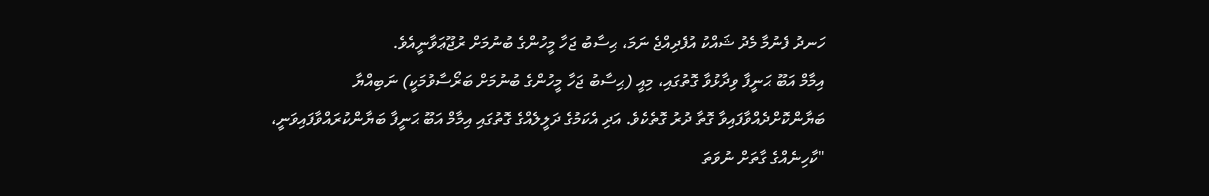ހަނދު ފެނުމާ މެދު ޝައްކު އުފެދިއްޖެ ނަމަ، ޙިސާބު ޖަހާ މީހުންގެ ބުނުމަށް ރުޖޫޢަވާނީއެވެ.
އިމާމް އަބޫ ޙަނީފާ ވިދާޅުވާ ގޮތުގައި، މިއީ (ޙިސާބު ޖަހާ މީހުންގެ ބުނުމަށް ބަރޯސާވުމަކީ) ނަބިއްޔާ ބަޔާންކޮށްދެއްވާފައިވާ ގޮތާ ދުރު ގޮތެކެވެ. އަދި އެކަމުގެ ދަލީލެއްގެ ގޮތުގައި އިމާމް އަބޫ ޙަނީފާ ބަޔާންކުރައްވާފައިވަނީ، "ކާހިނެއްގެ ގާތަށް ނުވަތަ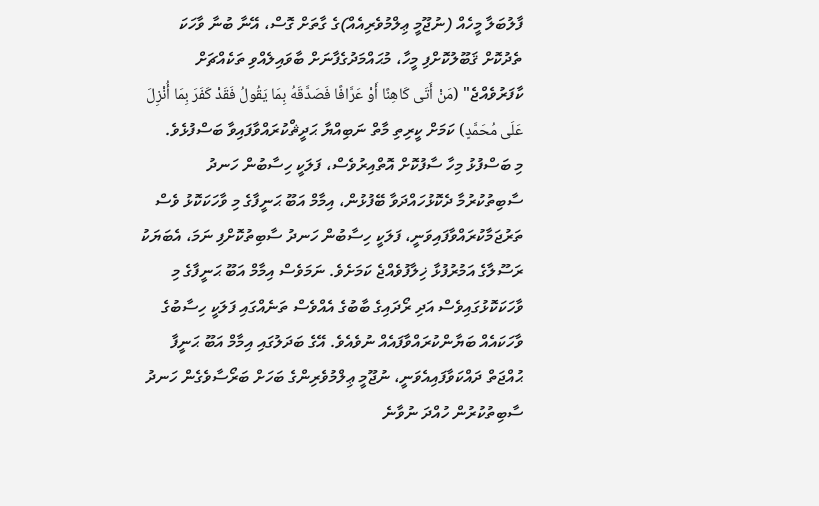ފާލުބަލާ މީހެއް (ނުޖޫމީ ޢިލްމުވެރިއެއް)ގެ ގާތަށް ގޮސް، އޭނާ ބުނާ ވާހަކަ ތެދުކޮށް ޤަބޫލުކޮށްފި މީހާ، މުޙައްމަދުގެފާނަށް ބާވައިލެއްވި ތަކެއްޗަށް ކާފަރުވެއްޖެ" (مَنْ أَتَى كَاهِنًا أَوْ عَرَّافًا فَصَدَّقَهُ بِمَا يَقُولُ فَقَدْ كَفَرَ بِمَا أُنْزِلَ عَلَى مُحَمَّدٍ) ކަމަށް ކީރިތި މާތް ނަބިއްޔާ ޙަދީޘްކުރައްވާފައިވާ ބަސްފުޅެވެ.
މި ބަސްފުޅު މިހާ ސާފުކޮށް އޮތްއިރުވެސް، ފަލަކީ ހިސާބުން ހަނދު ސާބިތުކުރުމާ ދެކޮޅުހައްދަވާ ބޭފުޅުން، އިމާމް އަބޫ ޙަނީފާގެ މި ވާހަކަކޮޅު ވެސް ތަރުޖަމާކުރައްވާފައިވަނީ، ފަލަކީ ހިސާބުން ހަނދު ސާބިތުކޮށްފި ނަމަ، އެބަޔަކު ރަސޫލާގެ އަމުރުފުޅާ ޚިލާފުވެއްޖެ ކަމަށެވެ. ނަމަވެސް އިމާމް އަބޫ ޙަނީފާގެ މި ވާހަކަކޮޅުގައިވެސް އަދި ރޯދައިގެ ބާބުގެ އެއްވެސް ތަނެއްގައި ފަލަކީ ހިސާބުގެ ވާހަކައެއް ބަޔާންކުރައްވާފައެއް ނުވެއެވެ. އޭގެ ބަދަލުގައި އިމާމް އަބޫ ޙަނީފާ ޙުއްޖަތް ދައްކަވާފައިއެވަނީ، ނުޖޫމީ ޢިލްމުވެރިންގެ ބަހަށް ބަރޯސާވެގެން ހަނދު ސާބިތުކުރުން ހުއްދަ ނުވާނެ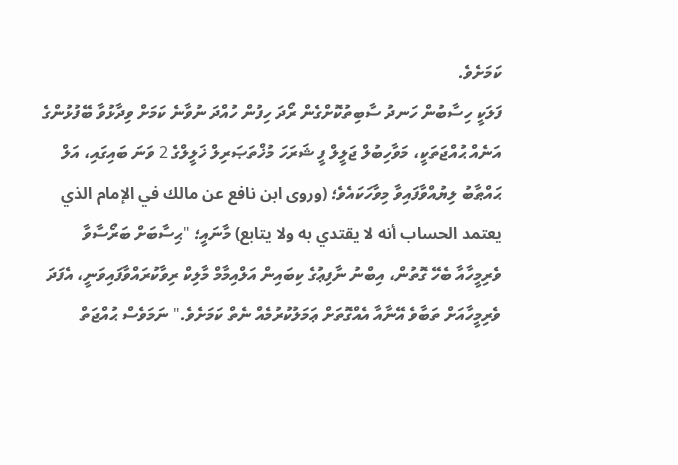ކަމަށެވެ.
ފަލަކީ ހިސާބުން ހަނދު ސާބިތުކޮށްގެން ރޯދަ ހިފުން ހުއްދަ ނުވާނެ ކަމަށް ވިދާޅުވާ ބޭފުޅުންގެ އަނެއް ޙުއްޖަތަކީ، މަވާހިބުލް ޖަލީލް ފީ ޝަރަހަ މުޚްތަޞަރިލް ޚަލީލްގެ 2 ވަނަ ބައިގައި، އަލް ޙައްޠާބު ލިޔުއްވާފައިވާ މިވާހަކައެވެ؛ (وروى ابن نافع عن مالك في الإمام الذي يعتمد الحساب أنه لا يقتدي به ولا يتابع) މާނައީ؛ "ޙިސާބަށް ބަރޯސާވާ ވެރިމީހާއާ ބެހޭ ގޮތުން، އިބްނު ނާފިޢުގެ ކިބައިން އަލްއިމާމް މާލިކް ރިވާކުރައްވާފައިވަނީ، އެފަދަ ވެރިމީހާއަށް ތަބާވެ އޭނާއާ އެއްގޮތަށް ޢަމަލުކުރުމެއް ނެތް ކަމަށެވެ." ނަމަވެސް ޙުއްޖަތް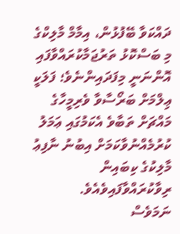ދައްކަވާ ބޭފުޅުން، އިމާމް މާލިކްގެ މި ބަސްކޮޅު ތަރުޖަމާކުރައްވާފައި އޮންނަނީ މިފަދައިންނެވެ؛ ފަލަކީ ޢިލްމަށް ބަރޯސާވާ ވެރިމީހާގެ މައްޗަށް ތަބާވެ އެކަމުގައި ޢަމަލު ކުރުމެއްނުވާކަމަށް އިބުނު ނާފިޢު މާލިކުގެ ކިބައިން ރިވާކުރައްވާފައިވެއެވެ.
ނަމަވެސް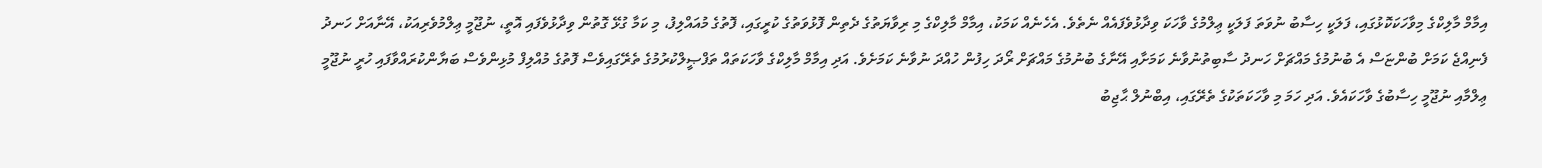އިމާމް މާލިކްގެ މިވާހަކަކޮޅުގައި، ފަލަކީ ހިސާބު ނުވަތަ ފަލަކީ ޢިލްމުގެ ވާހަކަ ވިދާޅުވެފައެއް ނެތެވެ. އެހެނެއް ކަމަކު، އިމާމް މާލިކްގެ މި ރިވާޔަތުގެ ދެތިން ފޮޅުވަތުގެ ކުރީގައި، ފޮތުގެ މުއައްލިފު، މި ކަމާ ގުޅޭ ގޮތުން ވިދާޅުވެފައި އޮތީ، ނުޖޫމީ ޢިލްމުވެރިއަކު، އޭނާއަށް ހަނދު ފެނިއްޖެ ކަމަށް ބުންޏަސް އެ ބުނުމުގެ މައްޗަށް ހަނދު ސާބިތުނުވާނެ ކަމަށާއި އޭނާގެ ބުނުމުގެ މައްޗަށް ރޯދަ ހިފުން ހުއްދަ ނުވާނެ ކަމަށެވެ. އަދި އިމާމް މާލިކްގެ ވާހަކަތައް ތަފްޞީލްކުރުމުގެ ތެރޭގައިވެސް ފޮތުގެ މުއްލިފް މުޅިންވެސް ބަޔާންކުރައްވާފައި ހުރީ ނުޖޫމީ ޢިލްމާއި ނުޖޫމީ ހިސާބުގެ ވާހަކައެވެ. އަދި ހަމަ މި ވާހަކަތަކުގެ ތެރޭގައި، އިބްނުލް ޙާޖިބު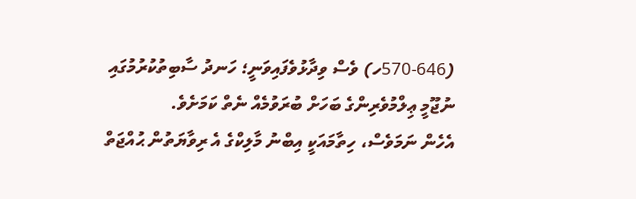(570-646ހ) ވެސް ވިދާޅުވެފައިވަނީ؛ ހަނދު ސާބިތުކުރުމުގައި ނުޖޫމީ ޢިލްމުވެރިންގެ ބަހަށް ބުރަވުމެއް ނެތް ކަމަށެވެ.
އެހެން ނަމަވެސް، ހިތާމައަކީ އިބްނު މާލިކްގެ އެ ރިވާޔަތުން ޙުއްޖަތް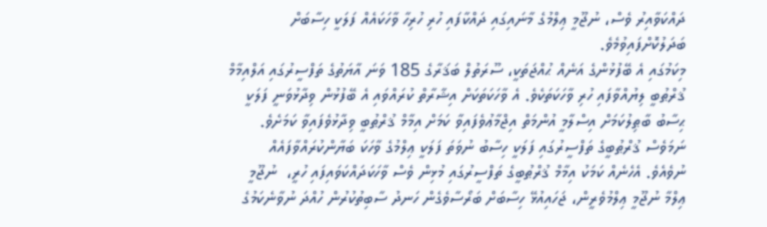ދައްކަވާއިރު ވެސް، ނުޖޫމީ ޢިލްމުގެ މާނައިގައި ދައްކާފައި ހުރި ހުރިހާ ވާހަކައެއް ފަލަކީ ހިސާބަށް ބަދަލުކޮށްފައިވުމެވެ.
މިކަމުގައި އެ ބޭފުޅުންގެ އަނެއް ޙުއްޖަތަކީ، ސޫރަތުލް ބަޤަރާގެ 185 ވަނަ އާޔަތުގެ ތަފްސީރުގައި އަލްއިމާމް ޤުރްޠުބީ ލިޔުއްވާފައި ހުރި ވާހަކަތަކެވެ. އެ ވާހަކަތަކަށް އިޝާރާތް ކުރައްވައި އެ ބޭފުޅުން ވިދާޅުވަނީ ފަލަކީ ޙިސާބު ބާޠިލުކަމަށް އިސްލާމީ އުންމަތް އިޖްމާޢުވެފައިވާ ކަމަށް އިމާމް ޤުރްޠުބީ ވިދާޅުވެފައިވާ ކަމަށެވެ. ނަމަވެސް ޤުރްޠުބީގެ ތަފްސީރުގައި ފަލަކީ ހިސާބު ނުވަތަ ފަލަކީ ޢިލްމުގެ ވާހަކަ ބަޔާންކުރައްވާފައެއް ނުވެއެވެ. އެހެނެއް ކަމަކު އިމާމް ޤުރްޠުބީގެ ތަފްސީރުގައި މުޅިން ވެސް ވާހަކަދައްކަވައިފައި ހުރީ،  ނުޖޫމީ ޢިލްމާ ނުޖޫމީ ޢިލްމުވެރީން، ޖަހައިއުޅޭ ހިސާބަށް ބަރޯސާވެގެން ހަނދު ސާބިތުކުރުން ހުއްދަ ނުވާނެކަމުގެ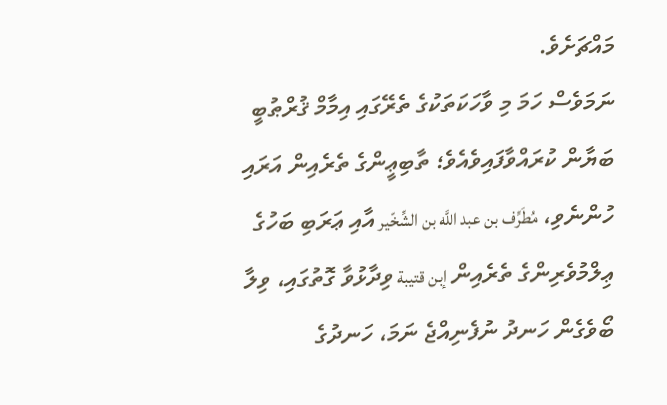މައްޗަށެވެ.
ނަމަވެސް ހަމަ މި ވާހަކަތަކުގެ ތެރޭގައި އިމާމް ޤުރްޠުބީ ބަޔާން ކުރައްވާފައިވެއެވެ؛ ތާބިޢީންގެ ތެރެއިން އަރައި ހުންނެވި، مُطَرِّف بن عبد اللَّه بن الشِّخّير އާއި ޢަރަބި ބަހުގެ ޢިލްމުވެރިންގެ ތެރެއިން إبن قتيبة ވިދާޅުވާ ގޮތުގައި، ވިލާ ބޯވެގެން ހަނދު ނުފެނިއްޖެ ނަމަ، ހަނދުގެ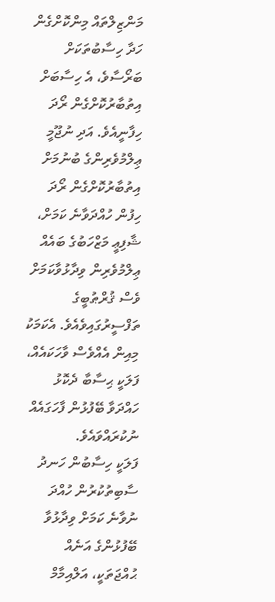މަންޒިލްތައް މިންކޮށްގެން ހަދާ ހިސާބުތަކަށް ބަރޯސާވެ، އެ ހިސާބަށް އިތުބާރުކޮށްގެން ރޯދަ ހިފާނީއެވެ. އަދި ނުޖޫމީ ޢިލްމުވެރިންގެ ބުނުމަށް އިތުބާރުކޮށްގެން ރޯދަ ހިފުން ހުއްދަވާނެ ކަމަށް، ޝާފިޢީ މަޒްހަބުގެ ބައެއް ޢިލްމުވެރިން ވިދާޅުވާކަމަށް ވެސް ޤުރްޠުބީގެ ތަފްސީރުގައިވެއެވެ. އެކަމަކު މިއިން އެއްވެސް ވާހަކައެއް، ފަލަކީ ޙިސާބާ ދެކޮޅު ހައްދަވާ ބޭފުޅުން ފާހަގައެއް ނުކުރައްވައެވެ.
ފަލަކީ ހިސާބުން ހަނދު ސާބިތުކުރުން ހުއްދަ ނުވާނެ ކަމަށް ވިދާޅުވާ ބޭފުޅުންގެ އަނެއް ޙުއްޖަތަކީ، އަލްއިމާމް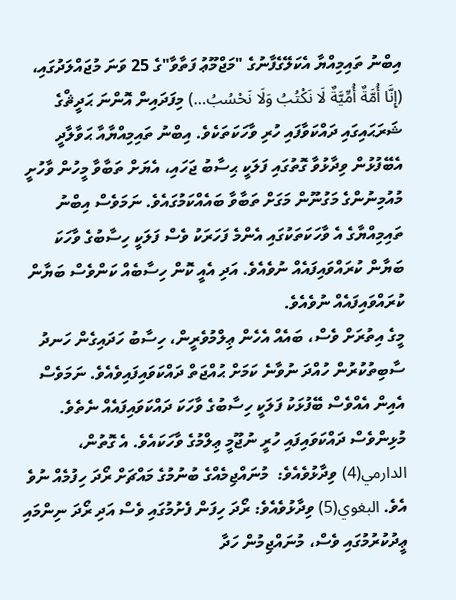އިބްނު ތައިމިއްޔާ އެކަލޭގެފާނުގެ "މަޖްމޫޢު ފަތާވާ"ގެ 25 ވަނަ މުޖައްލަދުގައި، (إِنَّا أُمَّةٌ أُمِّيَّةٌ لَا نَكْتُبُ وَلَا نَحْسُبُ…) މިފަދައިން އޮންނަ ޙަދީޘްގެ ޝަރަޙައިގައި ދައްކަވާފައި ހުރި ވާހަކަތަކެވެ. އިބްނު ތައިމިއްޔާއާ ޙަވާލާދީ އެބޭފުޅުން ވިދާޅުވާ ގޮތުގައި ފަލަކީ ޙިސާބު ޖަހައި، އެޔަށް ތަބާވާ މީހުން ވާހުށީ މުއުމިނުންގެ މަގުނޫން މަގަށް ތަބާވާ ބައެއްކަމުގައެވެ. ނަމަވެސް އިބްނު ތައިމިއްޔާގެ އެ ވާހަކަތަކުގައި އެންމެ ފަހަރަކު ވެސް ފަލަކީ ހިސާބުގެ ވާހަކަ ބަޔާން ކުރައްވައިފައެއް ނުވެއެވެ. އަދި އެއީ ކޮން ހިސާބެއް ކަންވެސް ބަޔާން ކުރައްވައިފައެއް ނުވެއެވެ.
މީގެ އިތުރަށް ވެސް، ބައެއް އެހެން ޢިލްމުވެރީން، ހިސާބު ހަދައިގެން ހަނދު ސާބިތުކުރުން ހުއްދަ ނުވާނެ ކަމަށް ޙުއްޖަތް ދައްކަވައިފައިވެއެވެ. ނަމަވެސް އެއިން އެއްވެސް ބޭފުޅަކު ފަލަކީ ހިސާބުގެ ވާހަކަ ދައްކަވައިފައެއް ނެތެވެ. މުޅިންވެސް ދައްކަވައިފައި ހުރީ ނުޖޫމީ ޢިލްމުގެ ވާހަކައެވެ. އެ ގޮތުން، الدارمي(4) ވިދާޅުވެއެވެ:  މުނައްޖިމެއްގެ ބުނުމުގެ މައްޗަށް ރޯދަ ހިފުމެއް ނުވެ އެވެ. البغوي(5) ވިދާޅުވެއެވެ: ރޯދަ ހިފަން ފެށުމުގައި ވެސް އަދި ރޯދަ ނިންމައި ޢީދުކުރުމުގައި ވެސް، މުނައްޖިމުން ހަދާ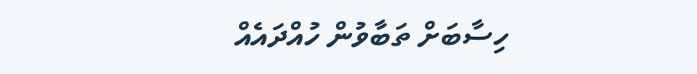ހިސާބަށް ތަބާވުން ހުއްދައެއް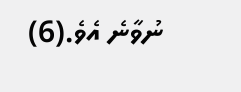ނުވާނެ އެވެ.(6)